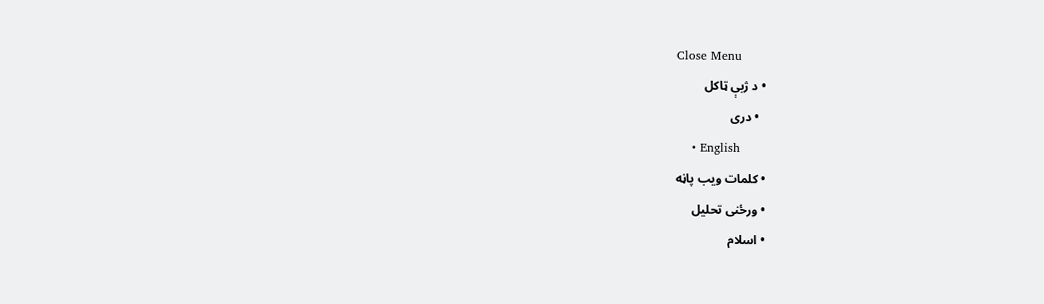Close Menu
  • د ژبې ټاکل
    • دری
    • English
  • کلمات ويب پاڼه
  • ورځنی تحلیل
  • اسلام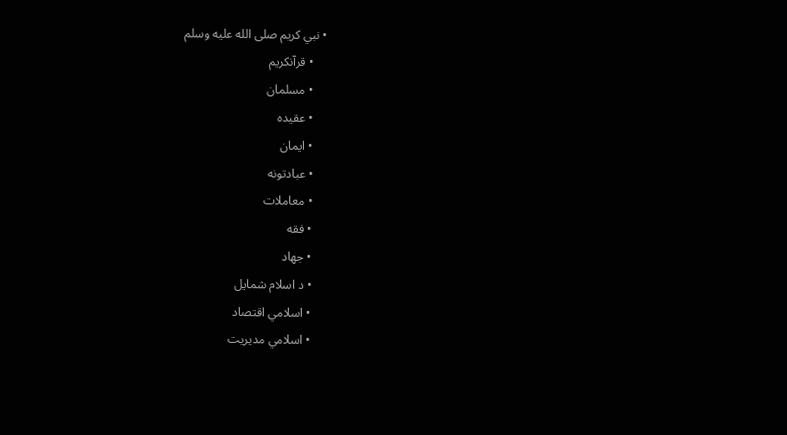• نبي کریم صلى الله عليه وسلم
    • قرآنکریم
    • مسلمان
    • عقیده
    • ایمان
    • عبادتونه
    • معاملات
    • فقه
    • جهاد
    • د اسلام شمایل
    • اسلامي اقتصاد
    • اسلامي مدیریت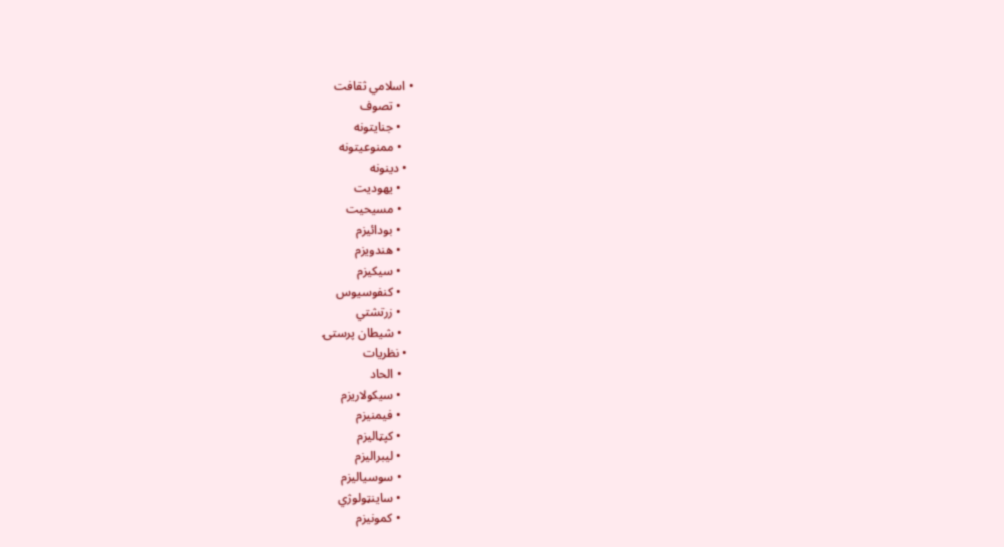• اسلامي ثقافت
    • تصوف
    • جنایتونه
    • ممنوعیتونه
  • دینونه
    • یهودیت
    • مسیحیت
    • بودائیزم
    • هندویزم
    • سیکیزم
    • کنفوسیوس
    • زرتشتي
    • شیطان پرستۍ
  • نظریات
    • الحاد
    • سیکولاریزم
    • فیمنیزم
    • کپټالیزم
    • لیبرالیزم
    • سوسیالیزم
    • ساینټولوژي
    • کمونیزم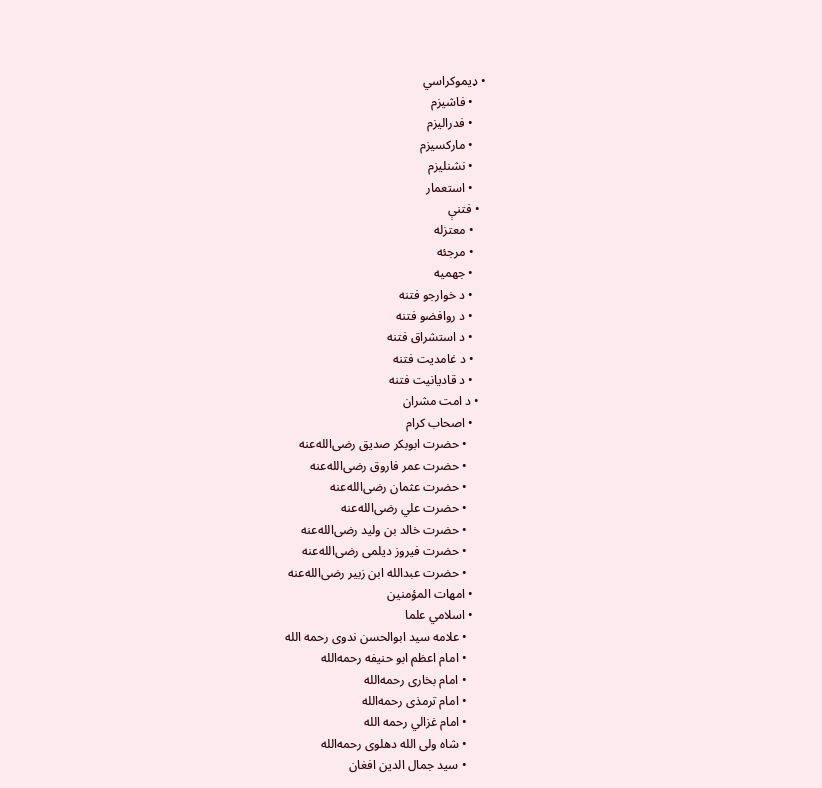• ډیموکراسي
    • فاشیزم
    • فدرالیزم
    • مارکسیزم
    • نشنلیزم
    • استعمار
  • فتنې
    • معتزله
    • مرجئه
    • جهمیه
    • د خوارجو فتنه
    • د روافضو فتنه
    • د استشراق فتنه
    • د غامدیت فتنه
    • د قادیانیت فتنه
  • د امت مشران
    • اصحاب کرام
      • حضرت ابوبکر صدیق رضی‌الله‌عنه
      • حضرت عمر فاروق رضی‌الله‌عنه
      • حضرت عثمان رضی‌الله‌عنه
      • حضرت علي رضی‌الله‌عنه
      • حضرت خالد بن ولید رضی‌الله‌عنه
      • حضرت فیروز دیلمی رضی‌الله‌عنه
      • حضرت عبدالله ابن زبیر رضی‌الله‌عنه
    • امهات المؤمنین
    • اسلامي علما
      • علامه سید ابوالحسن ندوی رحمه الله
      • امام اعظم ابو حنیفه رحمه‌الله
      • امام بخاری رحمه‌الله
      • امام ترمذی رحمه‌الله
      • امام غزالي رحمه الله
      • شاه ولی الله دهلوی رحمه‌الله
      • سید جمال الدین افغان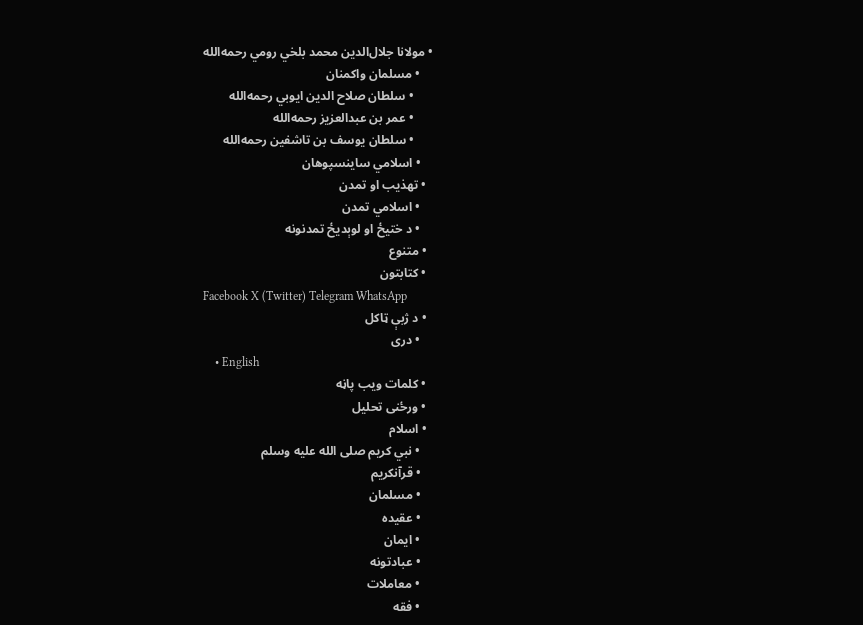• مولانا جلال‌الدین محمد بلخي رومي رحمه‌الله
    • مسلمان واکمنان
      • سلطان صلاح الدین ایوبي رحمه‌الله
      • عمر بن عبدالعزیز رحمه‌الله
      • سلطان یوسف بن تاشفین رحمه‌الله
    • اسلامي ساینسپوهان
  • تهذیب او تمدن
    • اسلامي تمدن
    • د ختیځ او لوېدیځ تمدنونه
  • متنوع
  • کتابتون
Facebook X (Twitter) Telegram WhatsApp
  • د ژبې ټاکل
    • دری
    • English
  • کلمات ويب پاڼه
  • ورځنی تحلیل
  • اسلام
    • نبي کریم صلى الله عليه وسلم
    • قرآنکریم
    • مسلمان
    • عقیده
    • ایمان
    • عبادتونه
    • معاملات
    • فقه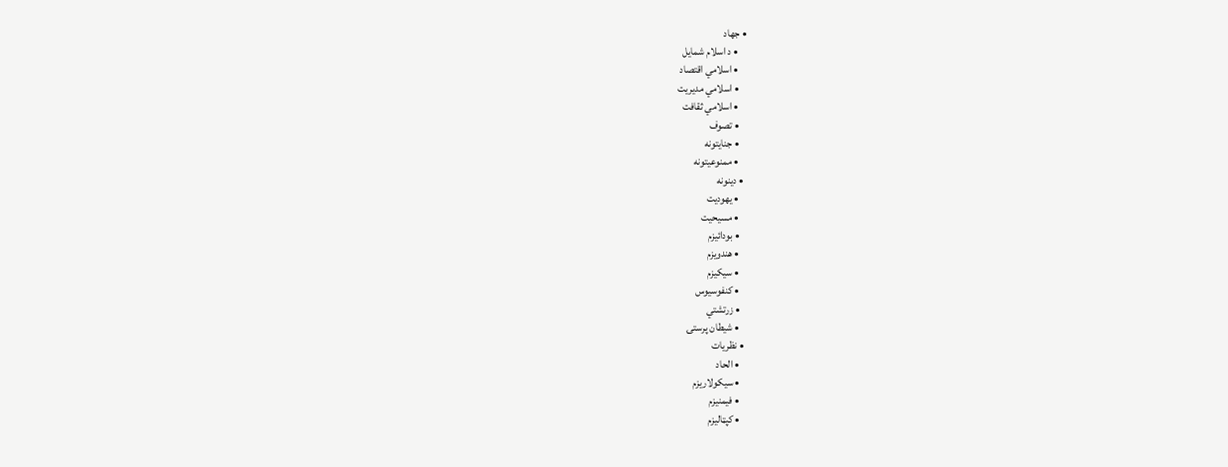• جهاد
    • د اسلام شمایل
    • اسلامي اقتصاد
    • اسلامي مدیریت
    • اسلامي ثقافت
    • تصوف
    • جنایتونه
    • ممنوعیتونه
  • دینونه
    • یهودیت
    • مسیحیت
    • بودائیزم
    • هندویزم
    • سیکیزم
    • کنفوسیوس
    • زرتشتي
    • شیطان پرستۍ
  • نظریات
    • الحاد
    • سیکولاریزم
    • فیمنیزم
    • کپټالیزم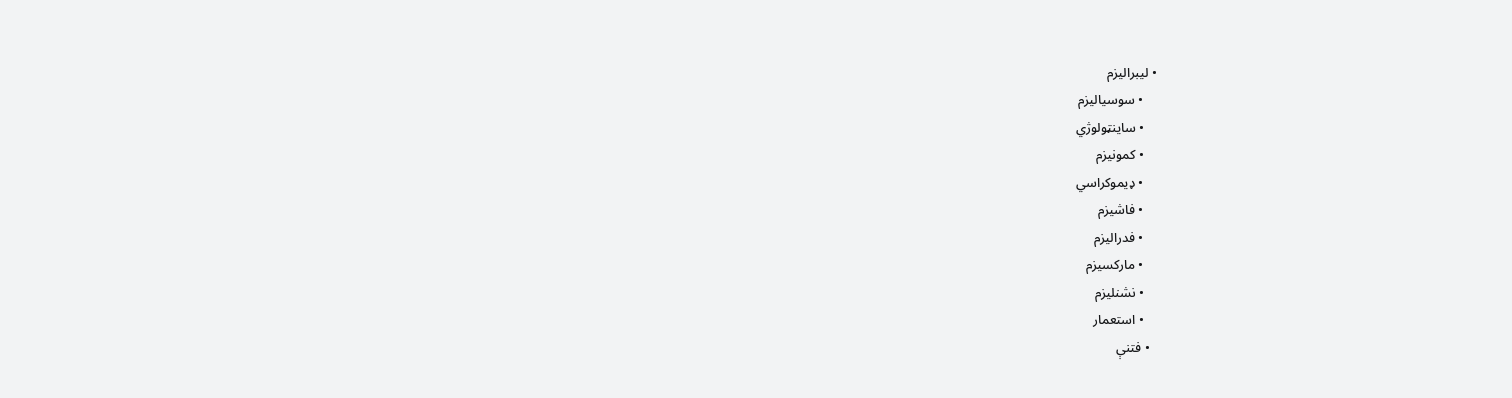• لیبرالیزم
    • سوسیالیزم
    • ساینټولوژي
    • کمونیزم
    • ډیموکراسي
    • فاشیزم
    • فدرالیزم
    • مارکسیزم
    • نشنلیزم
    • استعمار
  • فتنې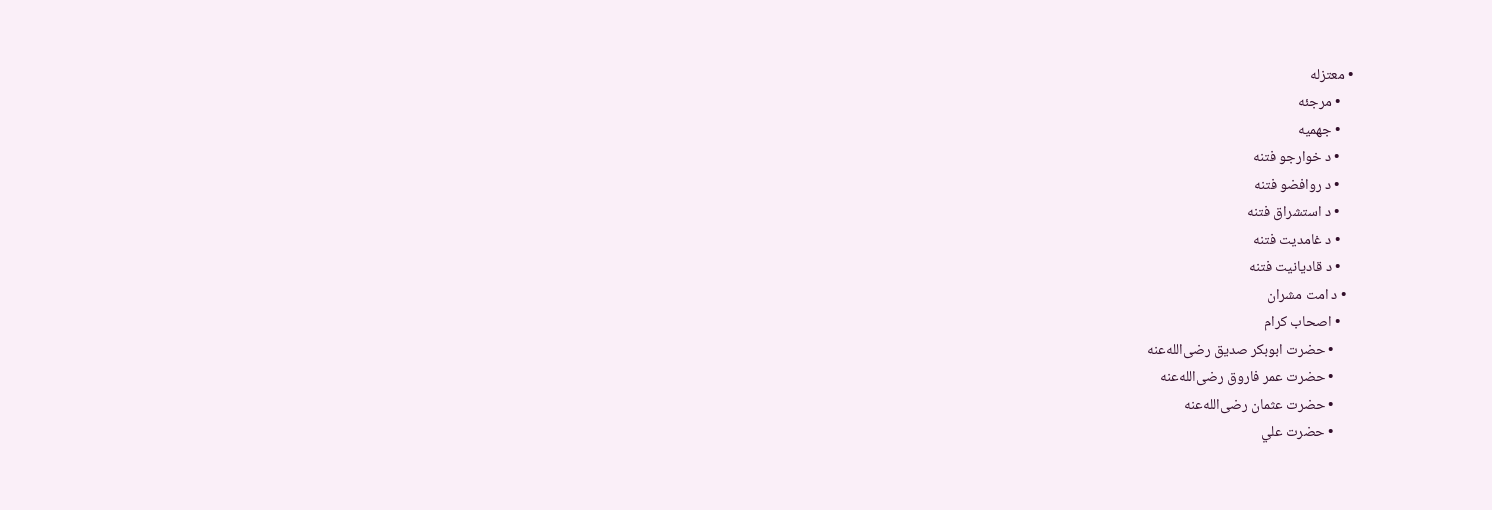• معتزله
    • مرجئه
    • جهمیه
    • د خوارجو فتنه
    • د روافضو فتنه
    • د استشراق فتنه
    • د غامدیت فتنه
    • د قادیانیت فتنه
  • د امت مشران
    • اصحاب کرام
      • حضرت ابوبکر صدیق رضی‌الله‌عنه
      • حضرت عمر فاروق رضی‌الله‌عنه
      • حضرت عثمان رضی‌الله‌عنه
      • حضرت علي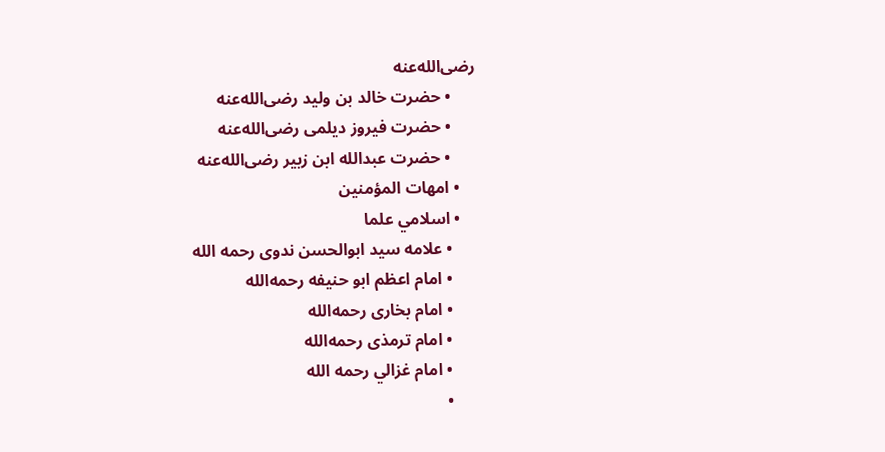رضی‌الله‌عنه
      • حضرت خالد بن ولید رضی‌الله‌عنه
      • حضرت فیروز دیلمی رضی‌الله‌عنه
      • حضرت عبدالله ابن زبیر رضی‌الله‌عنه
    • امهات المؤمنین
    • اسلامي علما
      • علامه سید ابوالحسن ندوی رحمه الله
      • امام اعظم ابو حنیفه رحمه‌الله
      • امام بخاری رحمه‌الله
      • امام ترمذی رحمه‌الله
      • امام غزالي رحمه الله
      •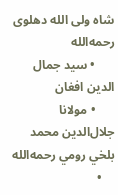شاه ولی الله دهلوی رحمه‌الله
      • سید جمال الدین افغان
      • مولانا جلال‌الدین محمد بلخي رومي رحمه‌الله
    •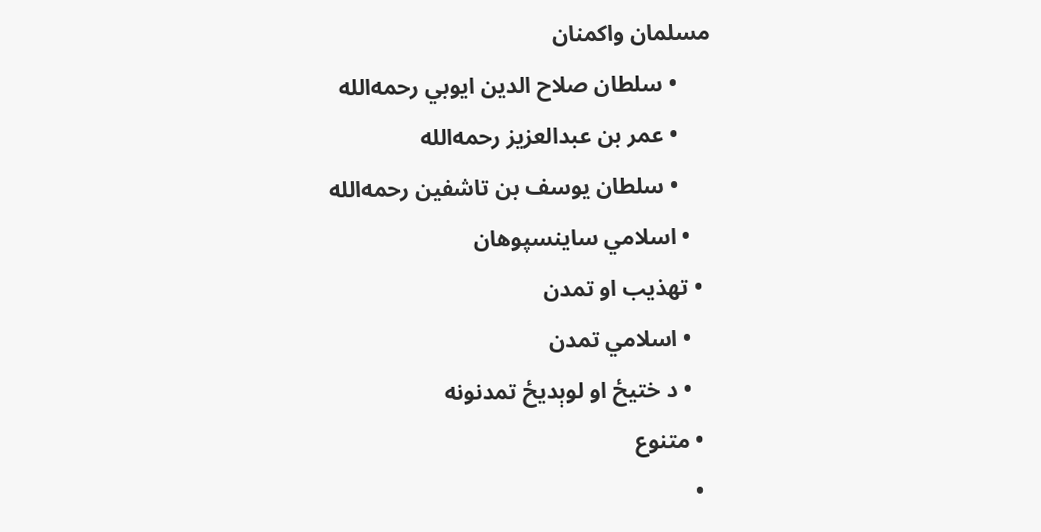مسلمان واکمنان
      • سلطان صلاح الدین ایوبي رحمه‌الله
      • عمر بن عبدالعزیز رحمه‌الله
      • سلطان یوسف بن تاشفین رحمه‌الله
    • اسلامي ساینسپوهان
  • تهذیب او تمدن
    • اسلامي تمدن
    • د ختیځ او لوېدیځ تمدنونه
  • متنوع
  •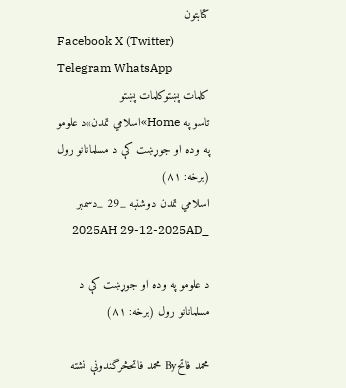کتابتون
Facebook X (Twitter) Telegram WhatsApp
کلمات پښتوکلمات پښتو
تاسو په Home»اسلامي تمدن»د علومو په وده او جوړښت کې د مسلمانانو رول (برخه: ۸۱)
اسلامي تمدن دوشنبه _29 _دسمبر _2025AH 29-12-2025AD

د علومو په وده او جوړښت کې د مسلمانانو رول (برخه: ۸۱)

محمد فاتحBy محمد فاتحڅرگندونې نشته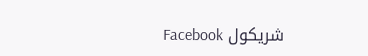شریکول Facebook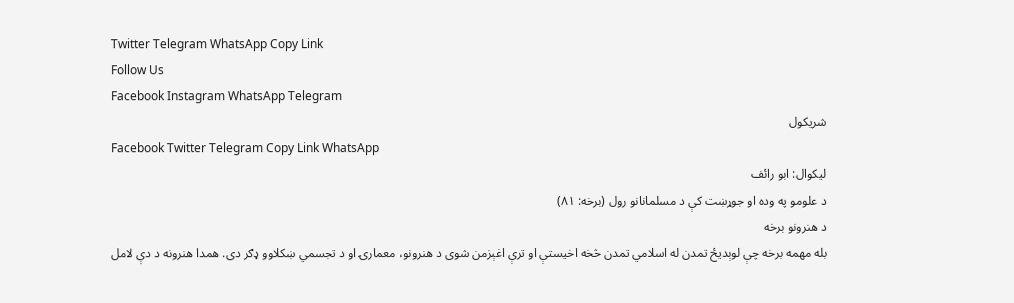Twitter Telegram WhatsApp Copy Link
Follow Us
Facebook Instagram WhatsApp Telegram
شریکول
Facebook Twitter Telegram Copy Link WhatsApp
لیکوال: ابو ‌رائف
د علومو په وده او جوړښت کې د مسلمانانو رول (برخه: ۸۱)
د هنرونو برخه
بله مهمه برخه چې لوېدیځ تمدن له اسلامي تمدن څخه اخیستې او ترې اغېزمن شوی د هنرونو، معمارۍ او د تجسمي ښکلاوو ډګر دی. همدا هنرونه د دې لامل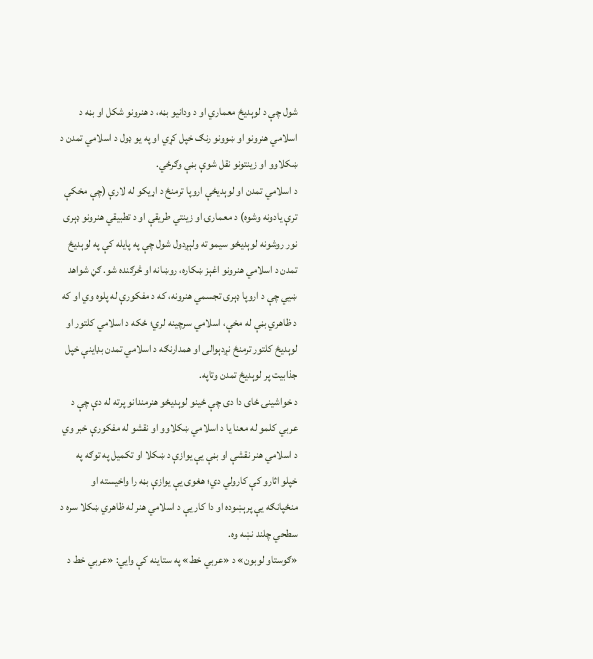شول چې د لوېدیځ معماري او د ودانیو بڼه، د هنرونو شکل او بڼه د اسلامي هنرونو او ښوونو رنګ خپل کړي او په یو ډول د اسلامي تمدن د ښکلاوو او زینتونو نقل شوې بڼې وګرځي.
د اسلامي تمدن او لوېدیځې اروپا ترمنځ د اړیکو له لارې (چې مخکې ترې یادونه وشوه) د معمارۍ او زينتي طریقې او د تطبیقي هنرونو ډېری نور روشونه لوېدیځو سیمو ته ولېږدول شول چې په پایله کې په لوېدیځ تمدن د اسلامي هنرونو اغېز ښکاره، روښانه او څرګنده شو. ګڼ شواهد ښيي چې د اروپا ډېری تجسمي هنرونه، که د مفکورې له پلوه وي او که د ظاهري بڼې له مخې، اسلامي سرچینه لري؛ ځکه د اسلامي کلتور او لوېدیځ کلتور ترمنځ نږدېوالی او همدارنګه د اسلامي تمدن بډاینې خپل جذابیت پر لوېدیځ تمدن وتاپه.
د خواشینۍ ځای دا دی چې ځینو لوېدیځو هنرمندانو پرته له دې چې د عربي کلمو له معنا یا د اسلامي ښکلاوو او نقشو له مفکورې خبر وي د اسلامي هنر نقشې او بڼې یې یوازې د ښکلا او تکمیل په توګه په خپلو اثارو کې کارولي دي؛ هغوی یې یوازې بڼه را واخیسته او منځپانګه یې پرېښوده او دا کار یې د اسلامي هنر له ظاهري ښکلا سره د سطحي چلند نښه وه.
«ګوستاو لوبون» د «عربي خط» په ستاینه کې وایي: «عربي خط د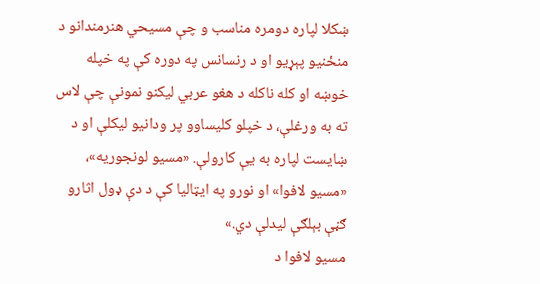ښکلا لپاره دومره مناسب و چې مسیحي هنرمندانو د منځنیو پېړیو او د رنسانس په دوره کې په خپله خوښه او کله ناکله د هغو عربي لیکنو نمونې چې لاس ته به ورغلې، د خپلو کلیساوو پر ودانیو لیکلې او د ښايست لپاره به یې کارولې. «مسيو لونجوريه»، «مسيو لافوا» او نورو په ایټالیا کې د دې ډول اثارو ګڼې بېلګې لیدلې دي.»
مسيو لافوا د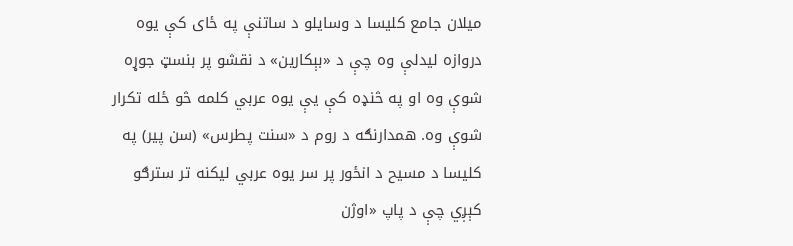ميلان جامع کليسا د وسايلو د ساتنې په ځای کې يوه دروازه ليدلې وه چې د «بېکارين» د نقشو پر بنسټ جوړه شوې وه او په څنډه کې یې يوه عربي کلمه څو ځله تکرار شوې وه. همدارنګه د روم د «سنت پطرس» (سن‌ پير) په کليسا د مسيح د انځور پر سر يوه عربي ليکنه تر سترګو کېږي چې د پاپ «اوژن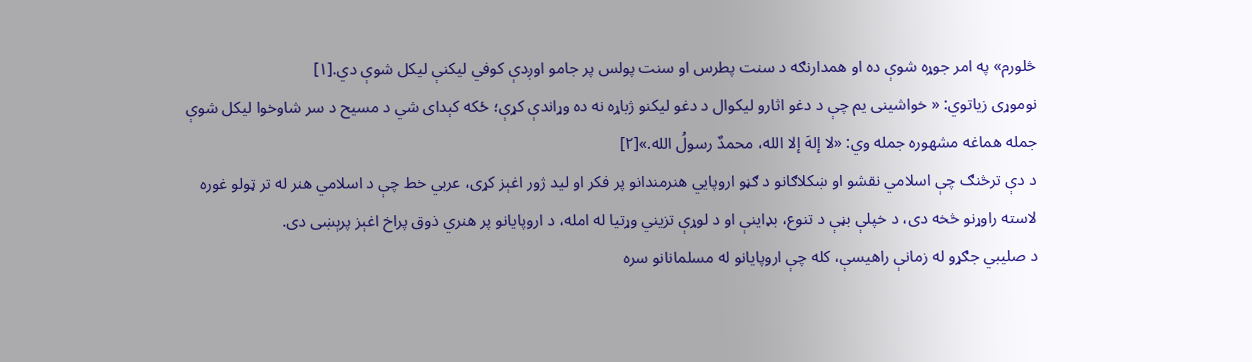څلورم» په امر جوړه شوې ده او همدارنګه د سنت پطرس او سنت پولس پر جامو اوږدې کوفي ليکنې ليکل شوې دي.[۱]
نوموړی زياتوي: « خواشينی يم چې د دغو اثارو ليکوال د دغو ليکنو ژباړه نه ده وړاندې کړې؛ ځکه کېدای شي د مسيح د سر شاوخوا ليکل شوې جمله هماغه مشهوره جمله وي: «لا إلهَ إلا الله، محمدٌ رسولُ الله.»[۲]
د دې ترڅنګ چې اسلامي نقشو او ښکلاګانو د ګڼو اروپايي هنرمندانو پر فکر او ليد ژور اغېز کړی، عربي خط چې د اسلامي هنر له تر ټولو غوره لاسته راوړنو څخه دی، د خپلې بڼې د تنوع، بډاینې او د لوړې تزيني وړتیا له امله، د اروپايانو پر هنري ذوق پراخ اغېز پرېښی دی.
د صلیبي جګړو له زمانې راهيسې، کله چې اروپايانو له مسلمانانو سره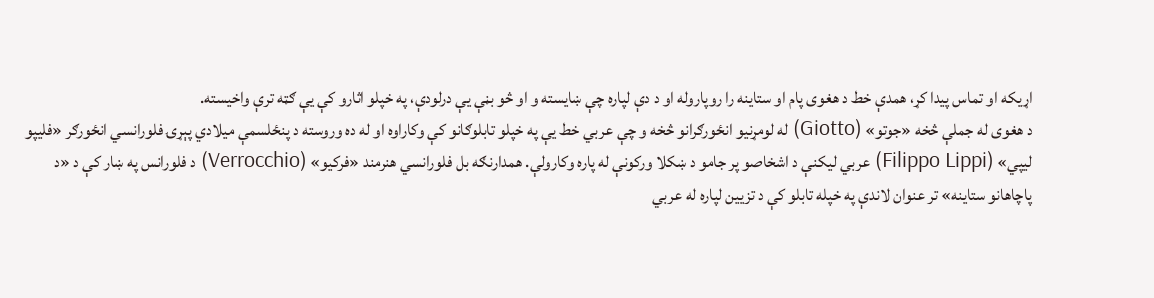اړيکه او تماس پيدا کړ، همدې خط د هغوی پام او ستاينه را روپاروله او د دې لپاره چې ښایسته و او څو بڼې یې درلودې، په خپلو اثارو کې يې ګټه ترې واخيسته.
د هغوی له جملې څخه «جوتو» (Giotto) له لومړنيو انځورګرانو څخه و چې عربي خط يې په خپلو تابلوګانو کې وکاراوه او له ده وروسته د پنځلسمې ميلادي پېړۍ فلورانسي انځورګر «فليپو ليپي» (Filippo Lippi) عربي ليکنې د اشخاصو پر جامو د ښکلا ورکونې له پاره وکارولې. همدارنګه بل فلورانسي هنرمند «فرکيو» (Verrocchio) د فلورانس په ښار کې د «د پاچاهانو ستاينه» تر عنوان لاندې په خپله تابلو کې د تزيین لپاره له عربي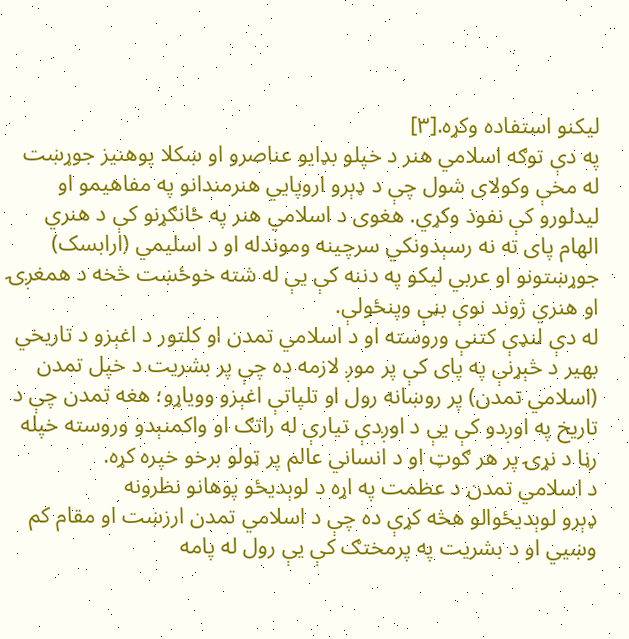ليکنو استفاده وکړه.[۳]
په دې توګه اسلامي هنر د خپلو بډايو عناصرو او ښکلا پوهنيز جوړښت له مخې وکولای شول چې د ډېرو اروپايي هنرمندانو په مفاهيمو او ليدلورو کې نفوذ وکړي. هغوی د اسلامي هنر په ځانګړنو کې د هنري الهام پای ته نه رسېدونکي سرچينه وموندله او د اسليمي (ارابسک) جوړښتونو او عربي ليکو په دننه کې یې له شته خوځښت څخه د همغږۍ او هنري ژوند نوې بڼې وپنځولې.
له دې لنډې کتنې وروسته او د اسلامي تمدن او کلتور د اغېزو د تاريخي بهير د څېړنې په پای کې پر موږ لازمه ده چې پر بشريت د خپل تمدن (اسلامي تمدن) پر روښانه رول او تلپاتې اغېزو ووياړو؛ هغه تمدن چې د تاريخ په اوږدو کې یې د اوږدې تيارې له راتګ او واکمنېدو وروسته خپله رڼا د نړۍ پر هر ګوټ او د انساني عالم پر ټولو برخو خپره کړه.
د اسلامي تمدن د عظمت په اړه د لوېديځو پوهانو نظرونه
ډېرو لوېديځوالو هڅه کړې ده چې د اسلامي تمدن ارزښت او مقام کم وښيي او د بشريت په پرمختګ کې یې رول له پامه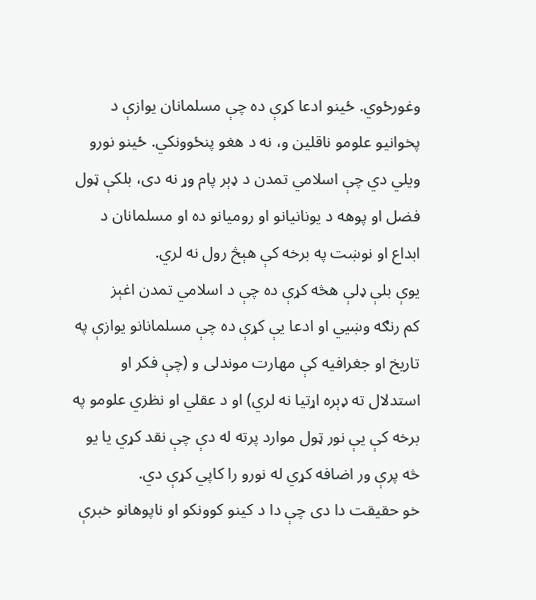وغورځوي. ځينو ادعا کړې ده چې مسلمانان يوازې د پخوانيو علومو ناقلين و، نه د هغو پنځوونکي. ځينو نورو ويلي دي چې اسلامي تمدن د ډېر پام وړ نه دی، بلکې ټول فضل او پوهه د يونانيانو او روميانو ده او مسلمانان د ابداع او نوښت په برخه کې هېڅ رول نه لري.
يوې بلې ډلې هڅه کړې ده چې د اسلامي تمدن اغېز کم ‌رنګه وښيي او ادعا يې کړې ده چې مسلمانانو يوازې په تاريخ او جغرافيه کې مهارت موندلی و (چې فکر او استدلال ته ډېره اړتيا نه لري) او د عقلي او نظري علومو په برخه کې یې نور ټول موارد پرته له دې چې نقد کړي يا یو څه پرې ور اضافه کړي له نورو را کاپي کړې دي.
خو حقيقت دا دی چې دا د کينو کوونکو او ناپوهانو خبرې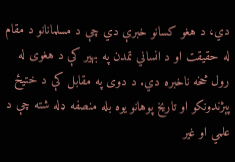دي، د هغو کسانو خبرې دي چې د مسلمانانو د مقام له حقيقت او د انساني تمدن په بهير کې د هغوی له رول څخه ناخبره دي. د دوی په مقابل کې د ختيځ‌ پېژندونکو او تاريخ‌ پوهانو يوه بله منصفه ډله شته چې د علمي او غیر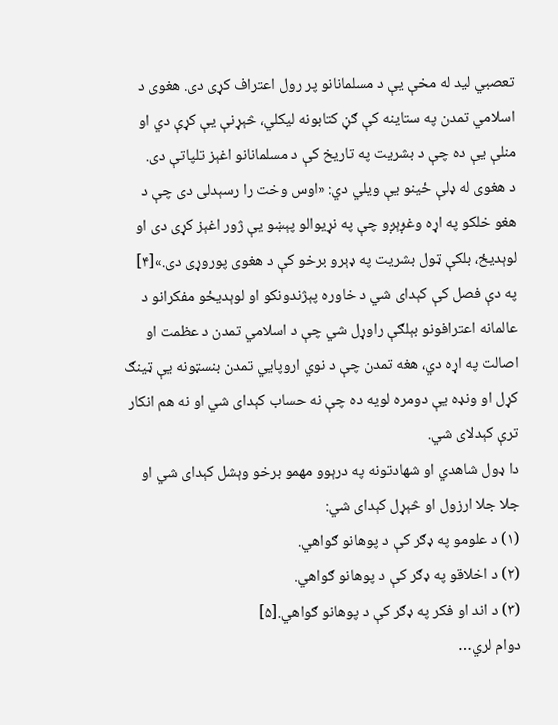تعصبي ليد له مخې يې د مسلمانانو پر رول اعتراف کړی دی. هغوی د اسلامي تمدن په ستاينه کې ګڼ کتابونه ليکلي، څېړنې يې کړې دي او منلې یې ده چې د بشريت په تاريخ کې د مسلمانانو اغېز تلپاتې دی.
د هغوی له ډلې ځینو یې ويلي دي: «اوس وخت را رسېدلی دی چې د هغو خلکو په اړه وغږېږو چې په نړيوالو پېښو يې ژور اغېز کړی دی او لوېديځ، بلکې ټول بشريت په ډېرو برخو کې د هغوی پوروړی دی.»[۴]
په دې فصل کې کېدای شي د خاوره پېژندونکو او لوېديځو مفکرانو د عالمانه اعترافونو بېلګې راوړل شي چې د اسلامي تمدن د عظمت او اصالت په اړه دي، هغه تمدن چې د نوي اروپايي تمدن بنسټونه يې ټينګ کړل او ونډه يې دومره لويه ده چې نه حساب کېدای شي او نه هم انکار ترې کېدلای شي.
دا ډول شاهدي او شهادتونه په درېوو مهمو برخو وېشل کېدای شي او جلا جلا ارزول او څېړل کېدای شي:
(۱) د علومو په ډګر کې د پوهانو ګواهي.
(۲) د اخلاقو په ډګر کې د پوهانو ګواهي.
(۳) د اند او فکر په ډګر کې د پوهانو ګواهي.[۵]
دوام لري…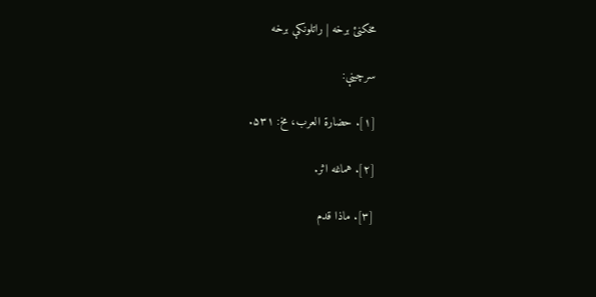مخکنئ برخه | راتلونکې برخه

سرچینې:

[۱]. حضارة العرب، مخ: ۵۳۱.

[۲]. هماغه اثر.

[۳]. ماذا قدم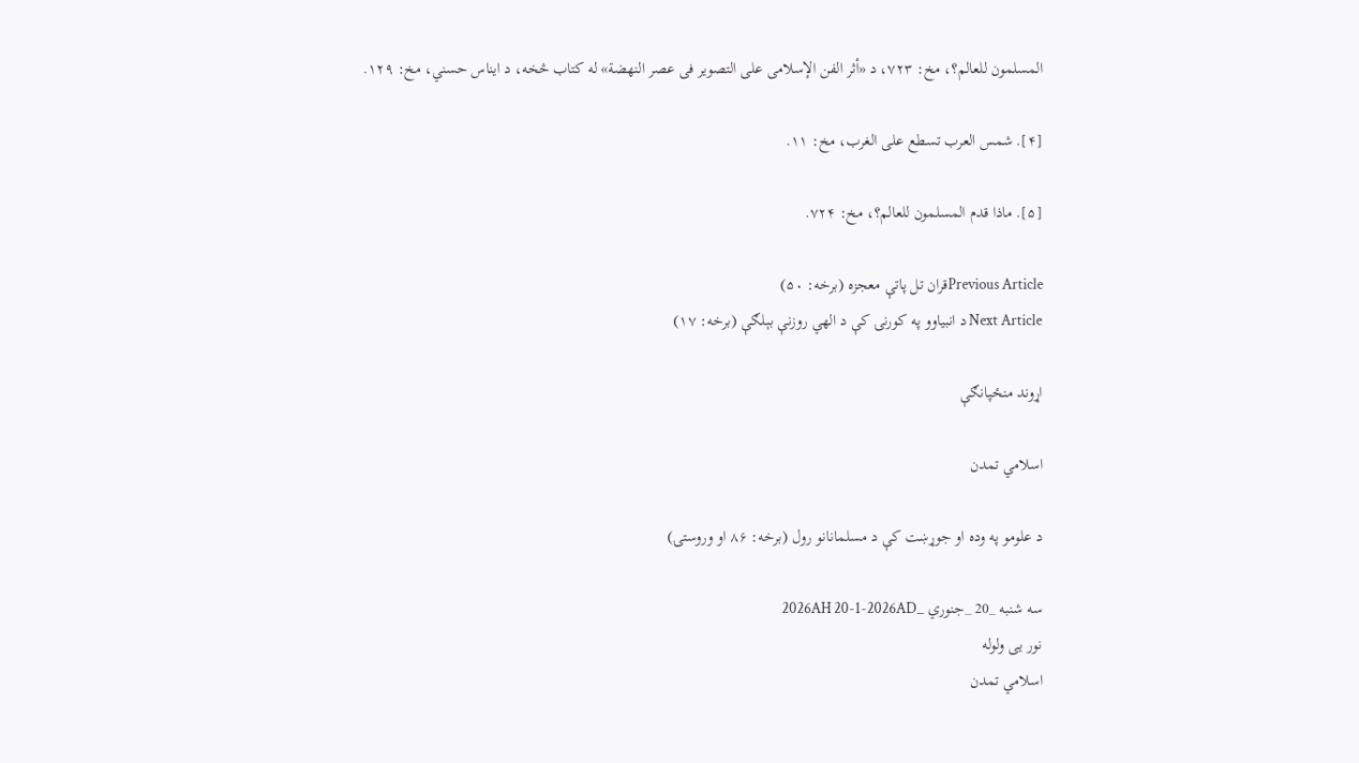المسلمون للعالم؟، مخ: ۷۲۳، د «أثر الفن الإسلامی علی التصویر فی عصر النهضة» له کتاب څخه، د ايناس حسني، مخ: ۱۲۹.

[۴]. شمس العرب تسطع علی الغرب، مخ: ۱۱.

[۵]. ماذا قدم المسلمون للعالم؟، مخ: ۷۲۴.

Previous Articleقران تل‌ پاتې معجزه (برخه: ۵۰)
Next Article د انبیاوو په کورنۍ کې د الهي روزنې بېلګې (برخه: ۱۷)

اړوند منځپانګې

اسلامي تمدن

د علومو په وده او جوړښت کې د مسلمانانو رول (برخه: ۸۶ او وروستۍ)

سه شنبه _20 _جنوري _2026AH 20-1-2026AD
نور یی ولوله
اسلامي تمدن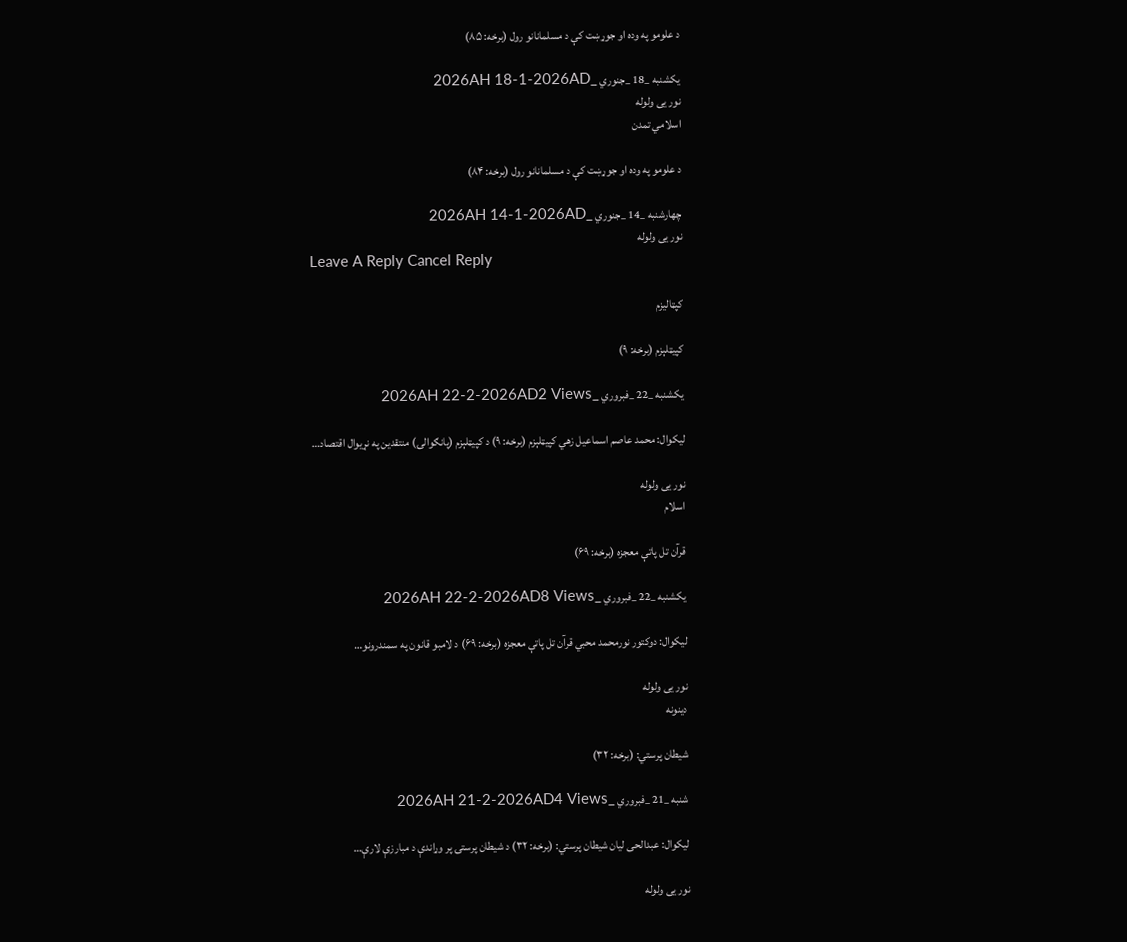د علومو په وده او جوړښت کې د مسلمانانو رول (برخه: ۸۵)

یکشنبه _18 _جنوري _2026AH 18-1-2026AD
نور یی ولوله
اسلامي تمدن

د علومو په وده او جوړښت کې د مسلمانانو رول (برخه: ۸۴)

چهارشنبه _14 _جنوري _2026AH 14-1-2026AD
نور یی ولوله
Leave A Reply Cancel Reply

کپټالیزم

کپیټلېزم (برخه: ۹)

یکشنبه _22 _فبروري _2026AH 22-2-2026AD2 Views

لیکوال: محمد عاصم اسماعیل زهي کپیټلېزم (برخه: ۹) د کپیټلېزم (پانګوالۍ) منتقدین په نړيوال اقتصاد…

نور یی ولوله
اسلام

قرآن تل‌ پاتې معجزه (برخه: ۶۹)

یکشنبه _22 _فبروري _2026AH 22-2-2026AD8 Views

لیکوال: دوکتور نورمحمد محبي قرآن تل‌ پاتې معجزه (برخه: ۶۹) د لامبو قانون په سمندرونو…

نور یی ولوله
دینونه

شیطان ‌پرستي: (برخه: ۳۲)

شنبه _21 _فبروري _2026AH 21-2-2026AD4 Views

لیکوال: عبدالحی لیان شیطان ‌پرستي: (برخه: ۳۲) د شیطان‌ پرستۍ پر وړاندې د مبارزې لارې…

نور یی ولوله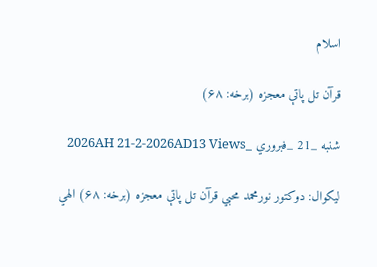اسلام

قرآن تل ‌پاتې معجزه (برخه: ۶۸)

شنبه _21 _فبروري _2026AH 21-2-2026AD13 Views

لیکوال: دوکتور نورمحمد محبي قرآن تل ‌پاتې معجزه (برخه: ۶۸) الهي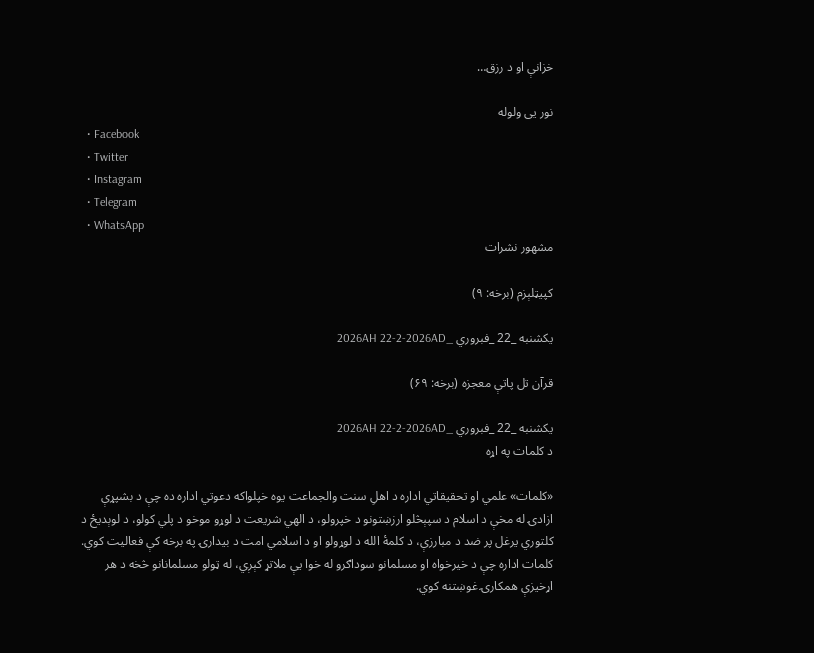خزانې او د رزق…

نور یی ولوله
  • Facebook
  • Twitter
  • Instagram
  • Telegram
  • WhatsApp
مشهور نشرات

کپیټلېزم (برخه: ۹)

یکشنبه _22 _فبروري _2026AH 22-2-2026AD

قرآن تل‌ پاتې معجزه (برخه: ۶۹)

یکشنبه _22 _فبروري _2026AH 22-2-2026AD
د کلمات په اړه

«کلمات» علمي او تحقیقاتي اداره د اهلِ سنت والجماعت یوه خپلواکه دعوتي اداره ده چې د بشپړې ازادۍ له مخې د اسلام د سپېڅلو ارزښتونو د خپرولو، د الهي شریعت د لوړو موخو د پلي کولو، د لوېدیځ د کلتوري یرغل پر ضد د مبارزې، د کلمۀ الله د لوړولو او د اسلامي امت د بیدارۍ په برخه کې فعالیت کوي.
کلمات اداره چې د خیرخواه او مسلمانو سوداګرو له خوا یې ملاتړ کېږي، له ټولو مسلمانانو څخه د هر اړخیزې همکارۍ غوښتنه کوي.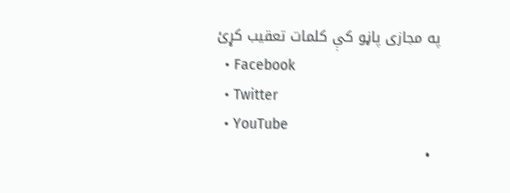په مجازی پاڼو کې کلمات تعقیب کړئ
  • Facebook
  • Twitter
  • YouTube
  •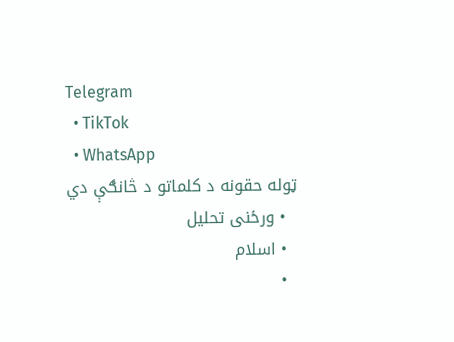Telegram
  • TikTok
  • WhatsApp
ټوله حقونه د کلماتو د څانګې دي
  • ورځنی تحلیل
  • اسلام
  •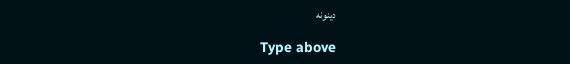دینونه

Type above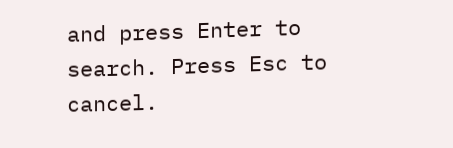and press Enter to search. Press Esc to cancel.